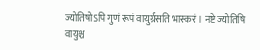ज्योतिषोऽपि गुणं रूपं वायुर्ग्रसति भास्करं । नष्टे ज्योतिषि वायुश्च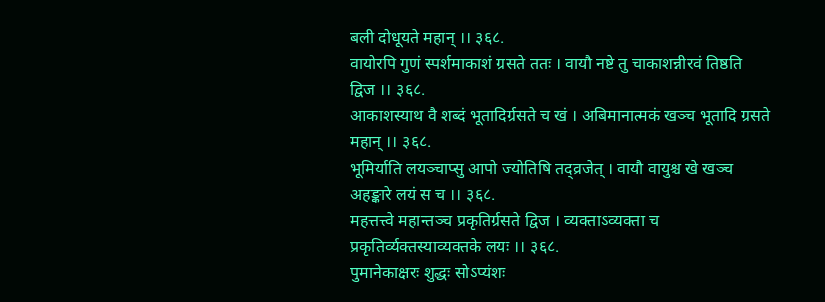बली दोधूयते महान् ।। ३६८.
वायोरपि गुणं स्पर्शमाकाशं ग्रसते ततः । वायौ नष्टे तु चाकाशन्नीरवं तिष्ठति द्विज ।। ३६८.
आकाशस्याथ वै शब्दं भूतादिर्ग्रसते च खं । अबिमानात्मकं खञ्च भूतादि ग्रसते महान् ।। ३६८.
भूमिर्याति लयञ्चाप्सु आपो ज्योतिषि तद्व्रजेत् । वायौ वायुश्च खे खञ्च अहङ्कारे लयं स च ।। ३६८.
महत्तत्त्वे महान्तञ्च प्रकृतिर्ग्रसते द्विज । व्यक्ताऽव्यक्ता च प्रकृतिर्व्यक्तस्याव्यक्तके लयः ।। ३६८.
पुमानेकाक्षरः शुद्धः सोऽप्यंशः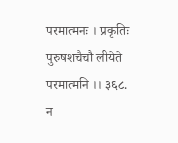परमात्मनः । प्रकृतिः पुरुषशचैचौ लीयेते परमात्मनि ।। ३६८.
न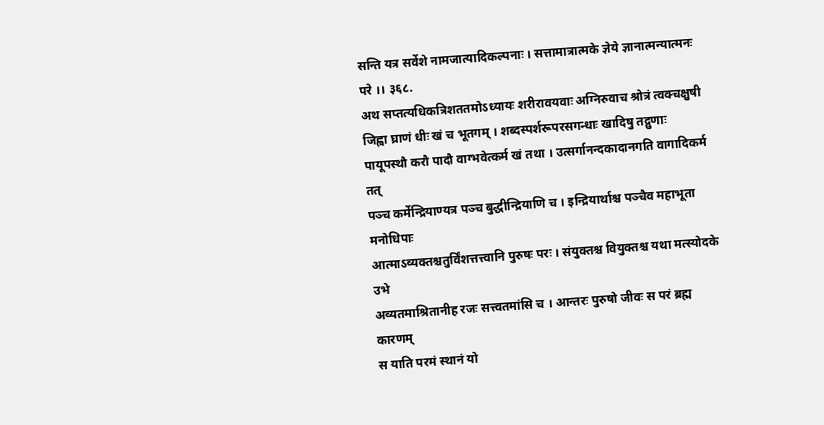सन्ति यत्र सर्वेशे नामजात्यादिकल्पनाः । सत्तामात्रात्मके ज्ञेये ज्ञानात्मन्यात्मनः परे ।। ३६८.
अथ सप्तत्यधिकत्रिशततमोऽध्यायः शरीरावयवाः अग्निरुवाच श्रोत्रं त्वक्चक्षुषी जिह्वा घ्राणं धीः खं च भूतगम् । शब्दस्पर्शरूपरसगन्धाः खादिषु तद्गुणाः
पायूपस्थौ करौ पादौ वाग्भवेत्कर्म खं तथा । उत्सर्गानन्दकादानगति वागादिकर्म तत्
पञ्च कर्मेन्द्रियाण्यत्र पञ्च बुद्धीन्द्रियाणि च । इन्द्रियार्थाश्च पञ्चैव महाभूता मनोधिपाः
आत्माऽव्यक्तश्चतुर्विंशत्तत्त्वानि पुरुषः परः । संयुक्तश्च वियुक्तश्च यथा मत्स्योदके उभे
अव्यतमाश्रितानीह रजः सत्त्वतमांसि च । आन्तरः पुरुषो जीवः स परं ब्रह्म कारणम्
स याति परमं स्थानं यो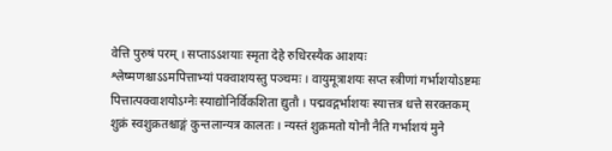वेत्ति पुरुषं परम् । सप्ताऽऽशयाः स्मृता देहे रुधिरस्यैक आशयः
श्लेष्मणश्चाऽऽमपित्ताभ्यां पक्वाशयस्तु पञ्चमः । वायुमूत्राशयः सप्त स्त्रीणां गर्भाशयोऽष्टमः
पित्तात्पक्वाशयोऽग्नेः स्याद्योनिर्विकशिता द्युतौ । पद्मवद्गर्भाशयः स्यात्तत्र धत्ते सरक्तकम्
शुक्रं स्वशुक्रतश्चाङ्गं कुन्तलान्यत्र कालतः । न्यस्तं शुक्रमतो योनौ नैति गर्भाशयं मुने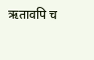ऋतावपि च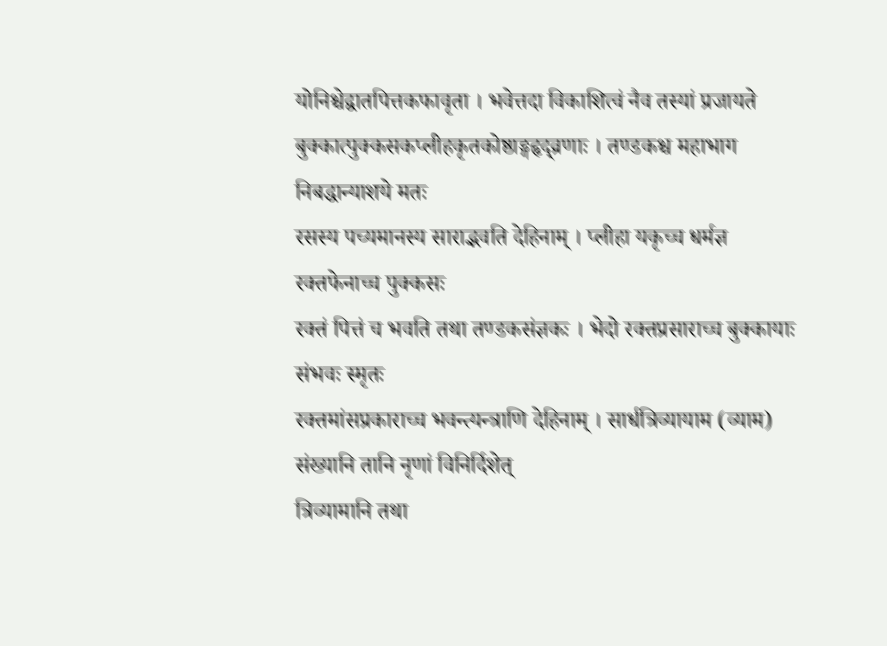योनिश्चेद्वातपित्तकफावृता । भवेत्तदा विकाशित्वं नैव तस्यां प्रजायते
बुक्कात्पुक्कसकप्लीहकृतकोष्ठाङ्गहृद्व्रणाः । तण्डकश्च महाभाग निबद्धान्याशये मतः
रसस्य पच्यमानस्य साराद्भवति देहिनाम् । प्लीहा यकृच्च धर्मज्ञ रक्तफेनाच्च पुक्कसः
रक्तं पित्तं च भवति तथा तण्डकसंज्ञकः । भेदो रक्तप्रसाराच्च बुक्कायाः संभवः स्मृतः
रक्तमांसप्रकाराच्च भवन्त्यन्त्राणि देहिनाम् । सार्धत्रिव्यायाम (व्याम) संख्यानि तानि नृणां विनिर्दिशेत्
त्रिव्यामानि तथा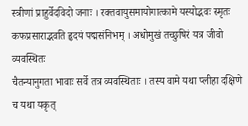स्त्रीणां प्राहुर्वेदविदो जनाः । रक्तवायुसमायोगात्कामे यस्योद्भवः स्मृतः
कफप्रसाराद्भवति हृदयं पद्मसंनिभम् । अधोमुखं तच्छुषिरं यत्र जीवो व्यवस्थितः
चैतन्यानुगता भावाः सर्वे तत्र व्यवस्थिताः । तस्य वामे यथा प्लीहा दक्षिणे च यथा यकृत्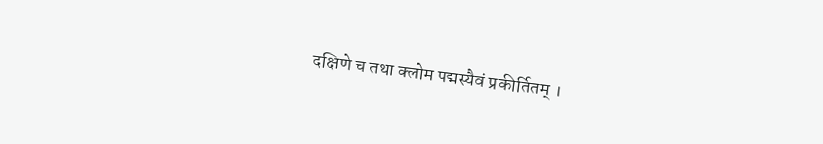दक्षिणे च तथा क्लोम पद्मस्यैवं प्रकीर्तितम् ।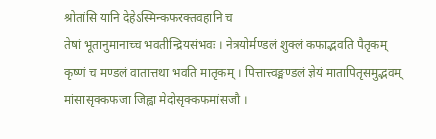श्रोतांसि यानि देहेऽस्मिन्कफरक्तवहानि च
तेषां भूतानुमानाच्च भवतीन्द्रियसंभवः । नेत्रयोर्मण्डलं शुक्लं कफाद्भवति पैतृकम्
कृष्णं च मण्डलं वातात्तथा भवति मातृकम् । पित्तात्त्वङ्मण्डलं ज्ञेयं मातापितृसमुद्भवम्
मांसासृक्कफजा जिह्वा मेदोसृक्कफमांसजौ ।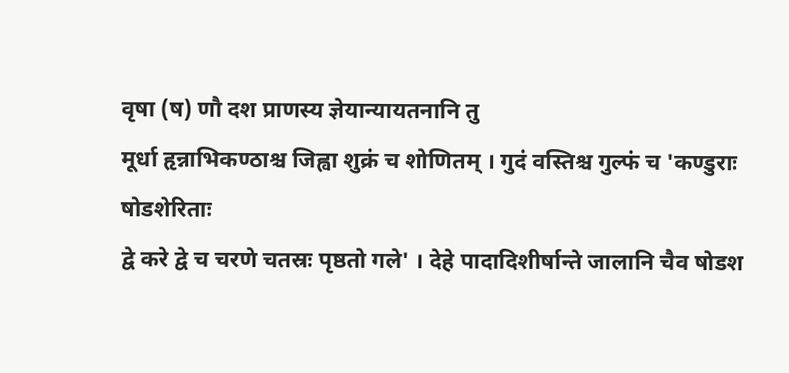वृषा (ष) णौ दश प्राणस्य ज्ञेयान्यायतनानि तु
मूर्धा हृन्नाभिकण्ठाश्च जिह्वा शुक्रं च शोणितम् । गुदं वस्तिश्च गुल्फं च 'कण्डुराः षोडशेरिताः
द्वे करे द्वे च चरणे चतस्रः पृष्ठतो गले' । देहे पादादिशीर्षान्ते जालानि चैव षोडश